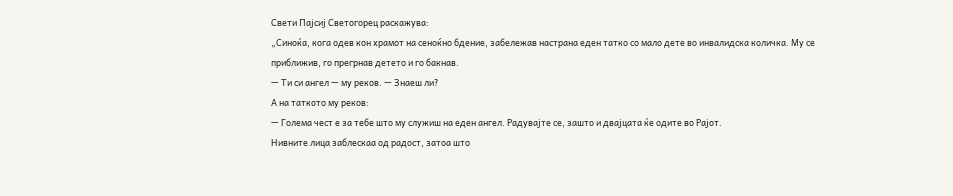Свети Пајсиј Светогорец раскажува:
„Синоќа, кога одев кон храмот на сеноќно бдение, забележав настрана еден татко со мало дете во инвалидска количка. Му се приближив, го прегрнав детето и го бакнав.
— Ти си ангел — му реков. — Знаеш ли?
А на таткото му реков:
— Голема чест е за тебе што му служиш на еден ангел. Радувајте се, зашто и двајцата ќе одите во Рајот.
Нивните лица заблескаа од радост, затоа што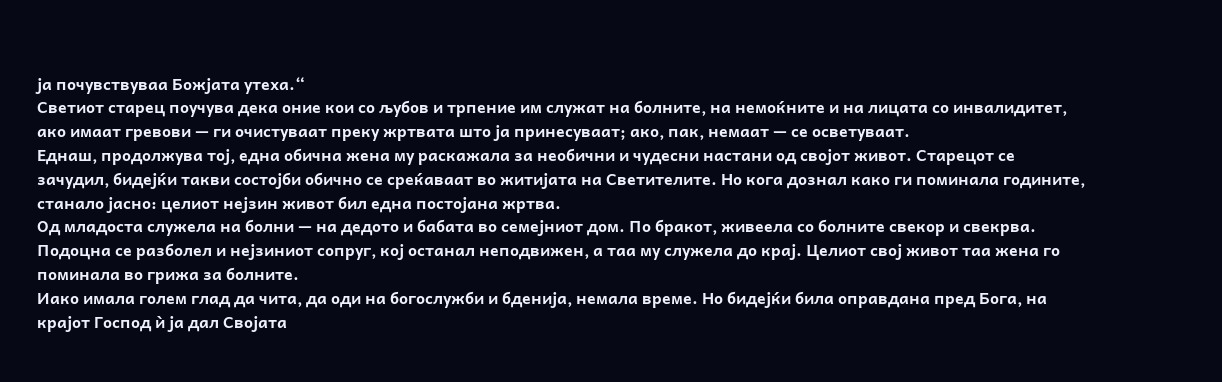ја почувствуваа Божјата утеха.“
Светиот старец поучува дека оние кои со љубов и трпение им служат на болните, на немоќните и на лицата со инвалидитет, ако имаат гревови — ги очистуваат преку жртвата што ја принесуваат; ако, пак, немаат — се осветуваат.
Еднаш, продолжува тој, една обична жена му раскажала за необични и чудесни настани од својот живот. Старецот се зачудил, бидејќи такви состојби обично се среќаваат во житијата на Светителите. Но кога дознал како ги поминала годините, станало јасно: целиот нејзин живот бил една постојана жртва.
Од младоста служела на болни — на дедото и бабата во семејниот дом. По бракот, живеела со болните свекор и свекрва. Подоцна се разболел и нејзиниот сопруг, кој останал неподвижен, а таа му служела до крај. Целиот свој живот таа жена го поминала во грижа за болните.
Иако имала голем глад да чита, да оди на богослужби и бденија, немала време. Но бидејќи била оправдана пред Бога, на крајот Господ ѝ ја дал Својата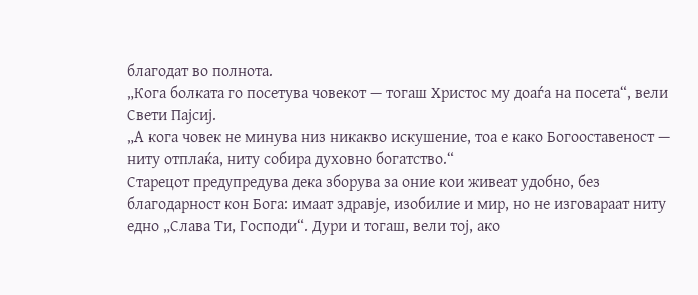благодат во полнота.
„Кога болката го посетува човекот — тогаш Христос му доаѓа на посета“, вели Свети Пајсиј.
„А кога човек не минува низ никакво искушение, тоа е како Богооставеност — ниту отплаќа, ниту собира духовно богатство.“
Старецот предупредува дека зборува за оние кои живеат удобно, без благодарност кон Бога: имаат здравје, изобилие и мир, но не изговараат ниту едно „Слава Ти, Господи“. Дури и тогаш, вели тој, ако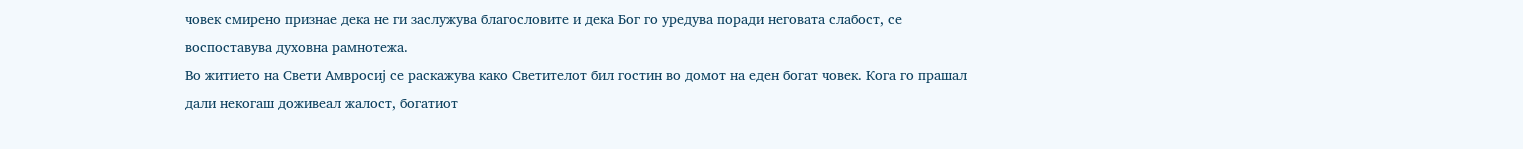човек смирено признае дека не ги заслужува благословите и дека Бог го уредува поради неговата слабост, се воспоставува духовна рамнотежа.
Во житието на Свети Амвросиј се раскажува како Светителот бил гостин во домот на еден богат човек. Кога го прашал дали некогаш доживеал жалост, богатиот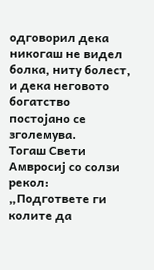одговорил дека никогаш не видел болка, ниту болест, и дека неговото богатство постојано се зголемува.
Тогаш Свети Амвросиј со солзи рекол:
„Подгответе ги колите да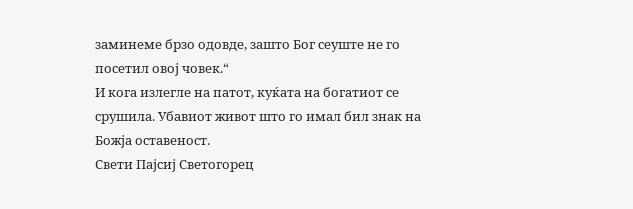заминеме брзо одовде, зашто Бог сеуште не го посетил овој човек.“
И кога излегле на патот, куќата на богатиот се срушила. Убавиот живот што го имал бил знак на Божја оставеност.
Свети Пајсиј Светогорец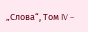„Слова“, Том IV –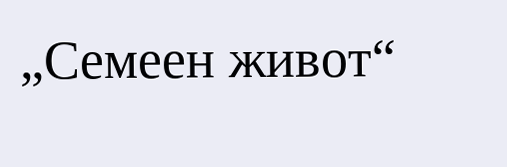„Семеен живот“